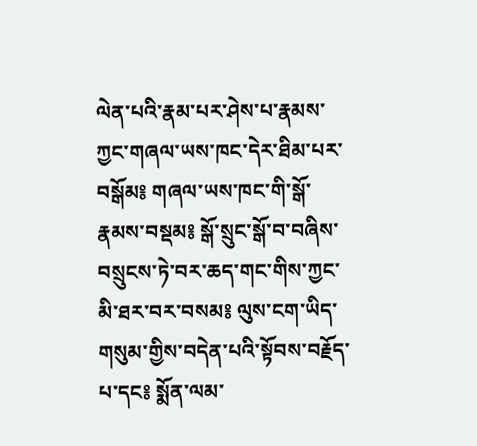ལེན་པའི་རྣམ་པར་ཤེས་པ་རྣམས་ཀྱང་གཞལ་ཡས་ཁང་དེར་ཐིམ་པར་བསྒོམ༔ གཞལ་ཡས་ཁང་གི་སྒོ་རྣམས་བསྡམ༔ སྒོ་སྲུང་སྒོ་བ་བཞིས་བསྲུངས་ཏེ་བར་ཆད་གང་གིས་ཀྱང་མི་ཐར་བར་བསམ༔ ལུས་ངག་ཡིད་གསུམ་གྱིས་བདེན་པའི་སྟོབས་བརྗོད་པ་དང༔ སྨོན་ལམ་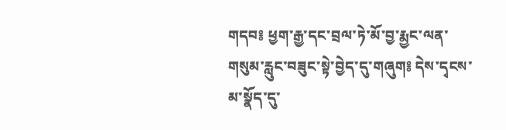གདབ༔ ཕྱག་རྒྱ་དང་བྲལ་ཏེ་མོ་བྱ་རྨྱང་ལན་གསུམ་རླུང་བཟུང་སྟེ་བྱེད་དུ་གཞུག༔ དེས་དྭངས་མ་སྣོད་དུ་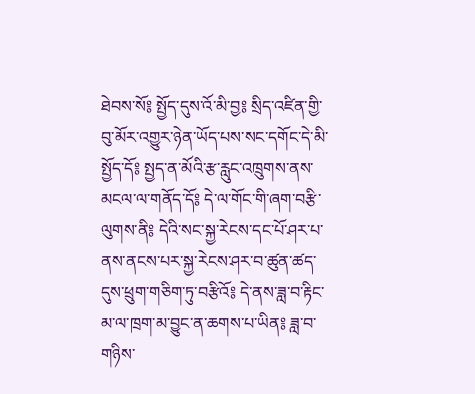ཐེབས་སོ༔ སྤྱོད་དུས་འོ་མི་བྱ༔ སྲིད་འཛིན་གྱི་བུ་མོར་འགྱུར་ཉེན་ཡོད་པས་སང་དགོང་དེ་མི་སྤྱོད་དོ༔ སྤྱད་ན་མོའི་རྩ་རླུང་འཁྲུགས་ནས་མངལ་ལ་གནོད་དོ༔ དེ་ལ་གོང་གི་ཞག་བརྩི་ལུགས་ནི༔ དེའི་སང་སྐྱ་རེངས་དང་པོ་ཤར་པ་ནས་ནངས་པར་སྐྱ་རེངས་ཤར་བ་ཚུན་ཚད་དུས་ཕྲུག་གཅིག་ཏུ་བརྩིའོ༔ དེ་ནས་ཟླ་བ་རྟིང་མ་ལ་ཁྲག་མ་བྱུང་ན་ཆགས་པ་ཡིན༔ ཟླ་བ་གཉིས་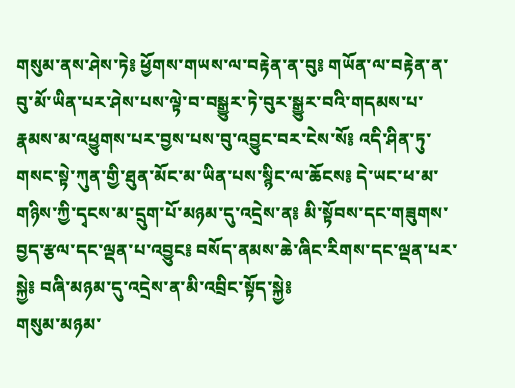གསུམ་ནས་ཤེས་ཏེ༔ ཕྱོགས་གཡས་ལ་བརྟེན་ན་བུ༔ གཡོན་ལ་བརྟེན་ན་བུ་མོ་ཡིན་པར་ཤེས་པས་ལྟེ་བ་བསྒྱུར་ཏེ་བུར་སྒྱུར་བའི་གདམས་པ་རྣམས་མ་འཕྱུགས་པར་བྱས་པས་བུ་འབྱུང་བར་ངེས་སོ༔ འདི་ཤིན་ཏུ་གསང་སྟེ་ཀུན་གྱི་ཐུན་མོང་མ་ཡིན་པས་སྙིང་ལ་ཆོངས༔ དེ་ཡང་ཕ་མ་གཉིས་ཀྱི་དྭངས་མ་དྲུག་པོ་མཉམ་དུ་འདྲེས་ན༔ མི་སྟོབས་དང་གཟུགས་བྱད་རྩལ་དང་ལྡན་པ་འབྱུང༔ བསོད་ནམས་ཆེ་ཞིང་རིགས་དང་ལྡན་པར་སྐྱེ༔ བཞི་མཉམ་དུ་འདྲེས་ན་མི་འབྲིང་སྟོད་སྐྱེ༔
གསུམ་མཉམ་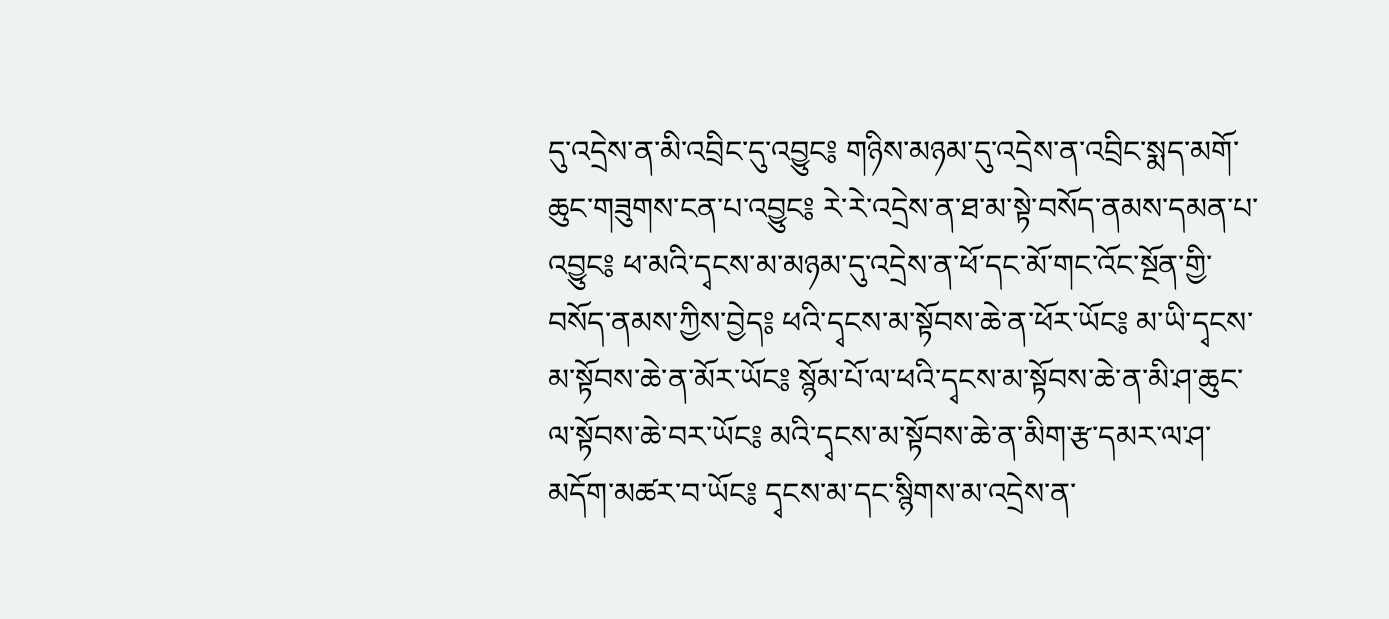དུ་འདྲེས་ན་མི་འབྲིང་དུ་འབྱུང༔ གཉིས་མཉམ་དུ་འདྲེས་ན་འབྲིང་སྨད་མགོ་ཆུང་གཟུགས་ངན་པ་འབྱུང༔ རེ་རེ་འདྲེས་ན་ཐ་མ་སྟེ་བསོད་ནམས་དམན་པ་འབྱུང༔ ཕ་མའི་དྭངས་མ་མཉམ་དུ་འདྲེས་ན་ཕོ་དང་མོ་གང་འོང་སྔོན་གྱི་བསོད་ནམས་ཀྱིས་བྱེད༔ ཕའི་དྭངས་མ་སྟོབས་ཆེ་ན་ཕོར་ཡོང༔ མ་ཡི་དྭངས་མ་སྟོབས་ཆེ་ན་མོར་ཡོང༔ སྙོམ་པོ་ལ་ཕའི་དྭངས་མ་སྟོབས་ཆེ་ན་མི་ཤ་ཆུང་ལ་སྟོབས་ཆེ་བར་ཡོང༔ མའི་དྭངས་མ་སྟོབས་ཆེ་ན་མིག་རྩ་དམར་ལ་ཤ་མདོག་མཚར་བ་ཡོང༔ དྭངས་མ་དང་སྙིགས་མ་འདྲེས་ན་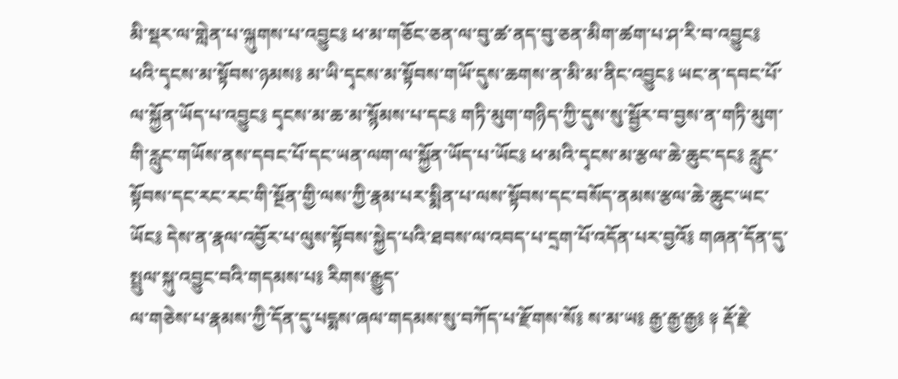མི་སྡར་ལ་གླེན་པ་ལྐུགས་པ་འབྱུང༔ ཕ་མ་གཅོང་ཅན་ལ་བུ་ཚ་ནད་བུ་ཅན་མིག་ཚག་པ་ཤ་རི་བ་འབྱུང༔ ཕའི་དྭངས་མ་སྟོབས་ཉམས༔ མ་ཡི་དྭངས་མ་སྟོབས་གཡོ་དུས་ཆགས་ན་མི་མ་ནིང་འབྱུང༔ ཡང་ན་དབང་པོ་ལ་སྐྱོན་ཡོད་པ་འབྱུང༔ དྭངས་མ་ཆ་མ་སྙོམས་པ་དང༔ གཏི་མུག་གཉིད་ཀྱི་དུས་སུ་སྦྱོར་བ་བྱས་ན་གཏི་མུག་གི་རླུང་གཡོས་ནས་དབང་པོ་དང་ཡན་ལག་ལ་སྐྱོན་ཡོད་པ་ཡོང༔ ཕ་མའི་དྭངས་མ་རྩལ་ཆེ་ཆུང་དང༔ རླུང་སྟོབས་དང་རང་རང་གི་སྔོན་གྱི་ལས་ཀྱི་རྣམ་པར་སྨིན་པ་ལས་སྟོབས་དང་བསོད་ནམས་རྩལ་ཆེ་ཆུང་ཡང་ཡོང༔ དེས་ན་རྣལ་འབྱོར་པ་ལུས་སྟོབས་སྐྱེད་པའི་ཐབས་ལ་འབད་པ་དྲག་པོ་འདོན་པར་བྱའོ༔ གཞན་དོན་དུ་སྤྲུལ་སྐུ་འབྱུང་བའི་གདམས་པ༔ རིགས་རྒྱུད་
ལ་གཅེས་པ་རྣམས་ཀྱི་དོན་དུ་པདྨས་ཞལ་གདམས་སུ་བཀོད་པ་རྫོགས་སོ༔ ས་མ་ཡ༔ རྒྱ་རྒྱ་རྒྱ༔ ༈ རྡོ་རྗེ་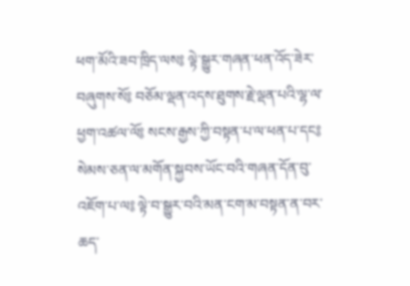ཕག་མོའི་ཟབ་ཁྲིད་ལས༔ ལྟེ་སྒྱུར་གཞན་ཕན་འོད་ཟེར་བཞུགས་སོ༔ བཅོམ་ལྡན་འདས་ཐུགས་རྗེ་ལྡན་པའི་ལྷ་ལ་ཕྱག་འཚལ་ལོ༔ སངས་རྒྱས་ཀྱི་བསྟན་པ་ལ་ཕན་པ་དང༔ སེམས་ཅན་ལ་མགོན་སྐྱབས་ཡོང་བའི་གཞན་དོན་བུ་འཇོག་པ་ལ༔ ལྟེ་བ་སྒྱུར་བའི་མན་ངག་མ་བསྟན་ན་བར་ཆད་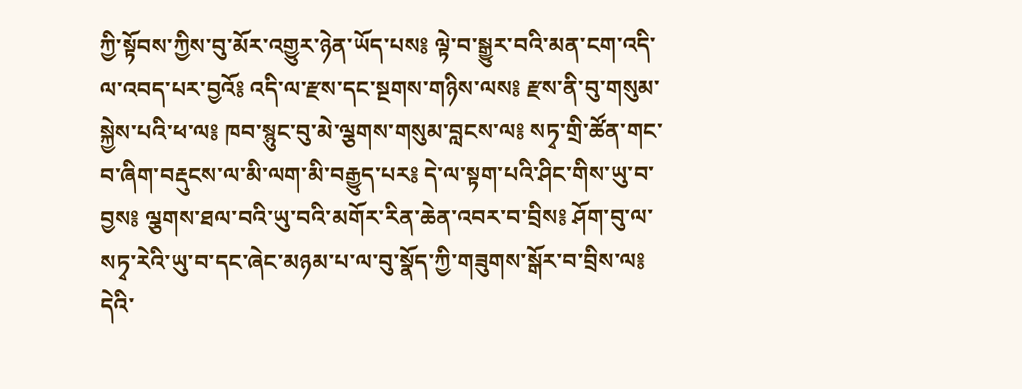ཀྱི་སྟོབས་ཀྱིས་བུ་མོར་འགྱུར་ཉེན་ཡོད་པས༔ ལྟེ་བ་སྒྱུར་བའི་མན་ངག་འདི་ལ་འབད་པར་བྱའོ༔ འདི་ལ་རྫས་དང་སྔགས་གཉིས་ལས༔ རྫས་ནི་བུ་གསུམ་སྐྱེས་པའི་ཕ་ལ༔ ཁབ་སྙུང་བུ་མེ་ལྕགས་གསུམ་བླངས་ལ༔ སཏྭ་གྲི་ཚོན་གང་བ་ཞིག་བརྡུངས་ལ་མི་ལག་མི་བརྒྱུད་པར༔ དེ་ལ་སྟག་པའི་ཤིང་གིས་ཡུ་བ་བྱས༔ ལྕགས་ཐལ་བའི་ཡུ་བའི་མགོར་རིན་ཆེན་འབར་བ་བྲིས༔ ཤོག་བུ་ལ་སཏྭ་རེའི་ཡུ་བ་དང་ཞེང་མཉམ་པ་ལ་བུ་སྣོད་ཀྱི་གཟུགས་སྒོར་བ་བྲིས་ལ༔ དེའི་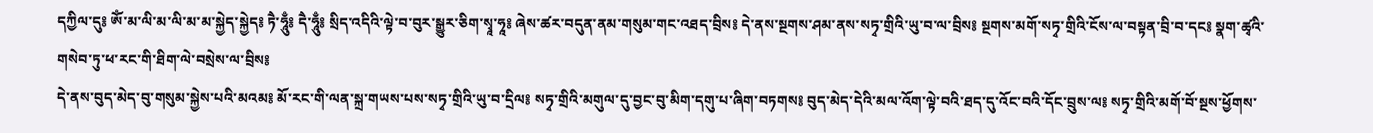དཀྱིལ་དུ༔ ཨོཾ་མ་ལི་མ་ལི་མ་མ་སྐྱེད་སྐྱེད༔ ཏཻ་ཧཱུྃ༔ དཻ་ཧཱུྃ༔ སྲིད་འདིའི་ལྟེ་བ་བུར་སྒྱུར་ཅིག་སྭཱ་ཧཱ༔ ཞེས་ཚར་བདུན་ནམ་གསུམ་གང་འཐད་བྲིས༔ དེ་ནས་སྔགས་ཤམ་ནས་སཏྭ་གྲིའི་ཡུ་བ་ལ་བྲིས༔ སྔགས་མགོ་སཏྭ་གྲིའི་ངོས་ལ་བསྟན་བྲི་བ་དང༔ སྣག་ཚྭའི་གསེབ་ཏུ་ཕ་རང་གི་ཐིག་ལེ་བསྲེས་ལ་བྲིས༔
དེ་ནས་བུད་མེད་བུ་གསུམ་སྐྱེས་པའི་མའམ༔ མོ་རང་གི་ལན་སྐྲ་གཡས་པས་སཏྭ་གྲིའི་ཡུ་བ་དྲིལ༔ སཏྭ་གྲིའི་མགུལ་དུ་བྱང་བུ་མིག་དགུ་པ་ཞིག་བཏགས༔ བུད་མེད་དེའི་མལ་འོག་ལྟེ་བའི་ཐད་དུ་འོང་བའི་དོང་བྲུས་ལ༔ སཏྭ་གྲིའི་མགོ་བོ་སྔས་ཕྱོགས་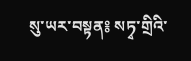སུ་ཡར་བསྟན༔ སཏྭ་གྲིའི་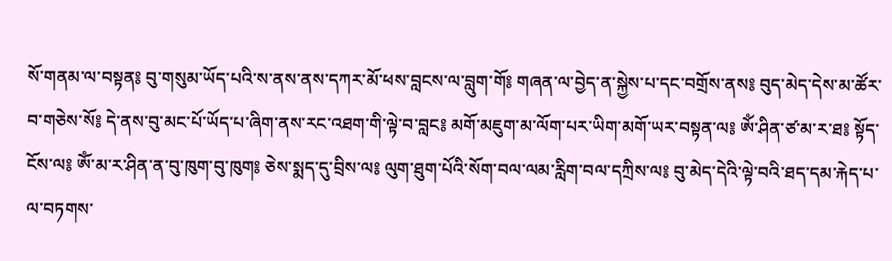སོ་གནམ་ལ་བསྟན༔ བུ་གསུམ་ཡོད་པའི་ས་ནས་ནས་དཀར་མོ་ཕས་བླངས་ལ་བླུག་གོ༔ གཞན་ལ་བྱེད་ན་སྐྱེས་པ་དང་བགྲོས་ནས༔ བུད་མེད་དེས་མ་ཚོར་བ་གཅེས་སོ༔ དེ་ནས་བུ་མང་པོ་ཡོད་པ་ཞིག་ནས་རང་འཐག་གི་ལྟེ་བ་བླང༔ མགོ་མཇུག་མ་ལོག་པར་ཡིག་མགོ་ཡར་བསྟན་ལ༔ ཨོཾ་ཤིན་ཙ་མ་ར་ཐ༔ སྟོད་ངོས་ལ༔ ཨོཾ་མ་ར་ཤིན་ན་བུ་ཁུག་བུ་ཁུག༔ ཅེས་སྨད་དུ་བྲིས་ལ༔ ལུག་ཐུག་པོའི་སོག་བལ་ལམ་རླིག་བལ་དཀྲིས་ལ༔ བུ་མེད་དེའི་ལྟེ་བའི་ཐད་དམ་རྐེད་པ་ལ་བཏགས་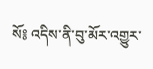སོ༔ འདིས་ནི་བུ་མོར་འགྱུར་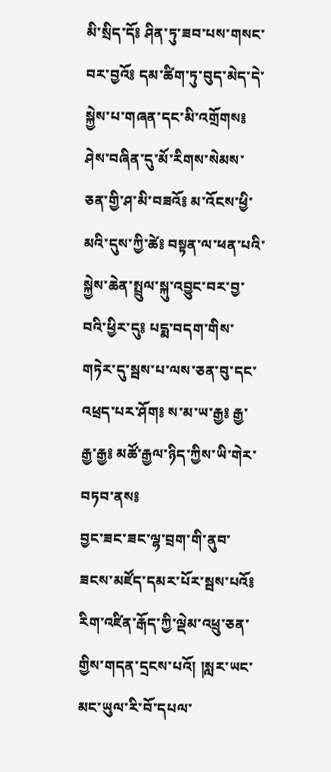མི་སྲིད་དོ༔ ཤིན་ཏུ་ཟབ་པས་གསང་བར་བྱའོ༔ དམ་ཚིག་ཏུ་བུད་མེད་དེ་སྐྱེས་པ་གཞན་དང་མི་འགྲོགས༔ ཤེས་བཞིན་དུ་མོ་རིགས་སེམས་ཅན་གྱི་ཤ་མི་བཟའོ༔ མ་འོངས་ཕྱི་མའི་དུས་ཀྱི་ཚེ༔ བསྟན་ལ་ཕན་པའི་སྐྱེས་ཆེན་སྤྲུལ་སྐུ་འབྱུང་བར་བྱ་བའི་ཕྱིར་དུ༔ པདྨ་བདག་གིས་གཏེར་དུ་སྦས་པ་ལས་ཅན་བུ་དང་འཕྲད་པར་ཤོག༔ ས་མ་ཡ་རྒྱ༔ རྒྱ་རྒྱ་རྒྱ༔ མཚོ་རྒྱལ་ཉིད་ཀྱིས་ཡི་གེར་བཏབ་ནས༔
བྱང་ཟང་ཟང་ལྷ་བྲག་གི་ནུབ་ཟངས་མཛོད་དམར་པོར་སྦས་པའོ༔ རིག་འཛིན་རྒོད་ཀྱི་ལྡེམ་འཕྲུ་ཅན་གྱིས་གདན་དྲངས་པའོ། །སླར་ཡང་མང་ཡུལ་རི་བོ་དཔལ་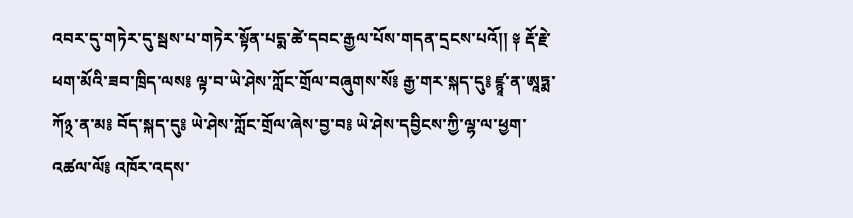འབར་དུ་གཏེར་དུ་སྦས་པ་གཏེར་སྟོན་པདྨ་ཚེ་དབང་རྒྱལ་པོས་གདན་དྲངས་པའོ།། ༈ རྡོ་རྗེ་ཕག་མོའི་ཟབ་ཁྲིད་ལས༔ ལྟ་བ་ཡེ་ཤེས་ཀློང་གྲོལ་བཞུགས་སོ༔ རྒྱ་གར་སྐད་དུ༔ ཛྙཱ་ན་ཨཱཏྨ་ཀོ྅་ན་མ༔ བོད་སྐད་དུ༔ ཡེ་ཤེས་ཀློང་གྲོལ་ཞེས་བྱ་བ༔ ཡེ་ཤེས་དབྱིངས་ཀྱི་ལྷ་ལ་ཕྱག་འཚལ་ལོ༔ འཁོར་འདས་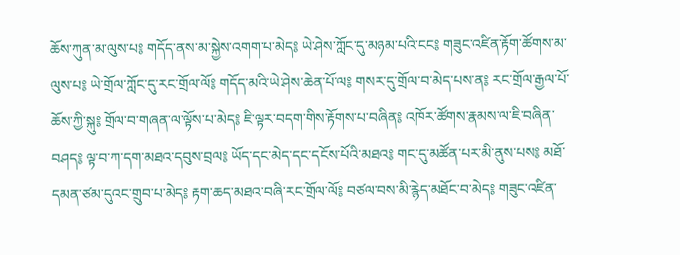ཆོས་ཀུན་མ་ལུས་པ༔ གདོད་ནས་མ་སྐྱེས་འགག་པ་མེད༔ ཡེ་ཤེས་ཀློང་དུ་མཉམ་པའི་ངང༔ གཟུང་འཛིན་རྟོག་ཚོགས་མ་ལུས་པ༔ ཡེ་གྲོལ་ཀློང་དུ་རང་གྲོལ་ལོ༔ གདོད་མའི་ཡེ་ཤེས་ཆེན་པོ་ལ༔ གསར་དུ་གྲོལ་བ་མེད་པས་ན༔ རང་གྲོལ་རྒྱལ་པོ་ཆོས་ཀྱི་སྐུ༔ གྲོལ་བ་གཞན་ལ་ལྟོས་པ་མེད༔ ཇི་ལྟར་བདག་གིས་རྟོགས་པ་བཞིན༔ འཁོར་ཚོགས་རྣམས་ལ་ཇི་བཞིན་བཤད༔ ལྟ་བ་ཀ་དག་མཐའ་དབུས་བྲལ༔ ཡོད་དང་མེད་དང་དངོས་པོའི་མཐའ༔ གང་དུ་མཚོན་པར་མི་ནུས་པས༔ མཐོ་དམན་ཙམ་དུའང་གྲུབ་པ་མེད༔ རྟག་ཆད་མཐའ་བཞི་རང་གྲོལ་ལོ༔ བཙལ་བས་མི་རྙེད་མཐོང་བ་མེད༔ གཟུང་འཛིན་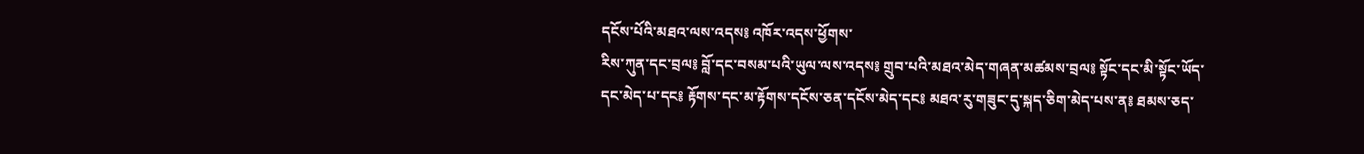དངོས་པོའི་མཐའ་ལས་འདས༔ འཁོར་འདས་ཕྱོགས་
རིས་ཀུན་དང་བྲལ༔ བློ་དང་བསམ་པའི་ཡུལ་ལས་འདས༔ གྲུབ་པའི་མཐའ་མེད་གཞན་མཚམས་བྲལ༔ སྟོང་དང་མི་སྟོང་ཡོད་དང་མེད་པ་དང༔ རྟོགས་དང་མ་རྟོགས་དངོས་ཅན་དངོས་མེད་དང༔ མཐའ་རུ་གཟུང་དུ་སྐད་ཅིག་མེད་པས་ན༔ ཐམས་ཅད་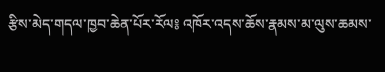རྩིས་མེད་གདལ་ཁྱབ་ཆེན་པོར་རོལ༔ འཁོར་འདས་ཆོས་རྣམས་མ་ལུས་ཆམས་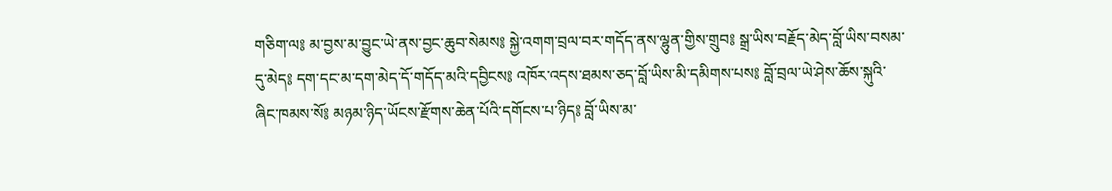གཅིག་ལ༔ མ་བྱས་མ་བྱུང་ཡེ་ནས་བྱང་ཆུབ་སེམས༔ སྐྱེ་འགག་བྲལ་བར་གདོད་ནས་ལྷུན་གྱིས་གྲུབ༔ སྒྲ་ཡིས་བརྗོད་མེད་བློ་ཡིས་བསམ་དུ་མེད༔ དག་དང་མ་དག་མེད་དོ་གདོད་མའི་དབྱིངས༔ འཁོར་འདས་ཐམས་ཅད་བློ་ཡིས་མི་དམིགས་པས༔ བློ་བྲལ་ཡེ་ཤེས་ཆོས་སྐུའི་ཞིང་ཁམས་སོ༔ མཉམ་ཉིད་ཡོངས་རྫོགས་ཆེན་པོའི་དགོངས་པ་ཉིད༔ བློ་ཡིས་མ་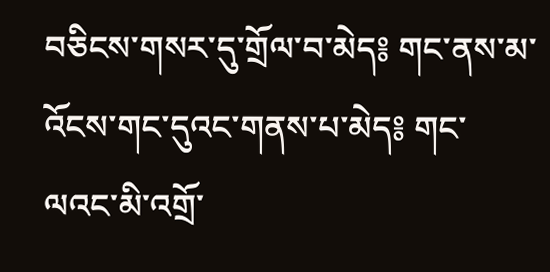བཅིངས་གསར་དུ་གྲོལ་བ་མེད༔ གང་ནས་མ་འོངས་གང་དུའང་གནས་པ་མེད༔ གང་ལའང་མི་འགྲོ་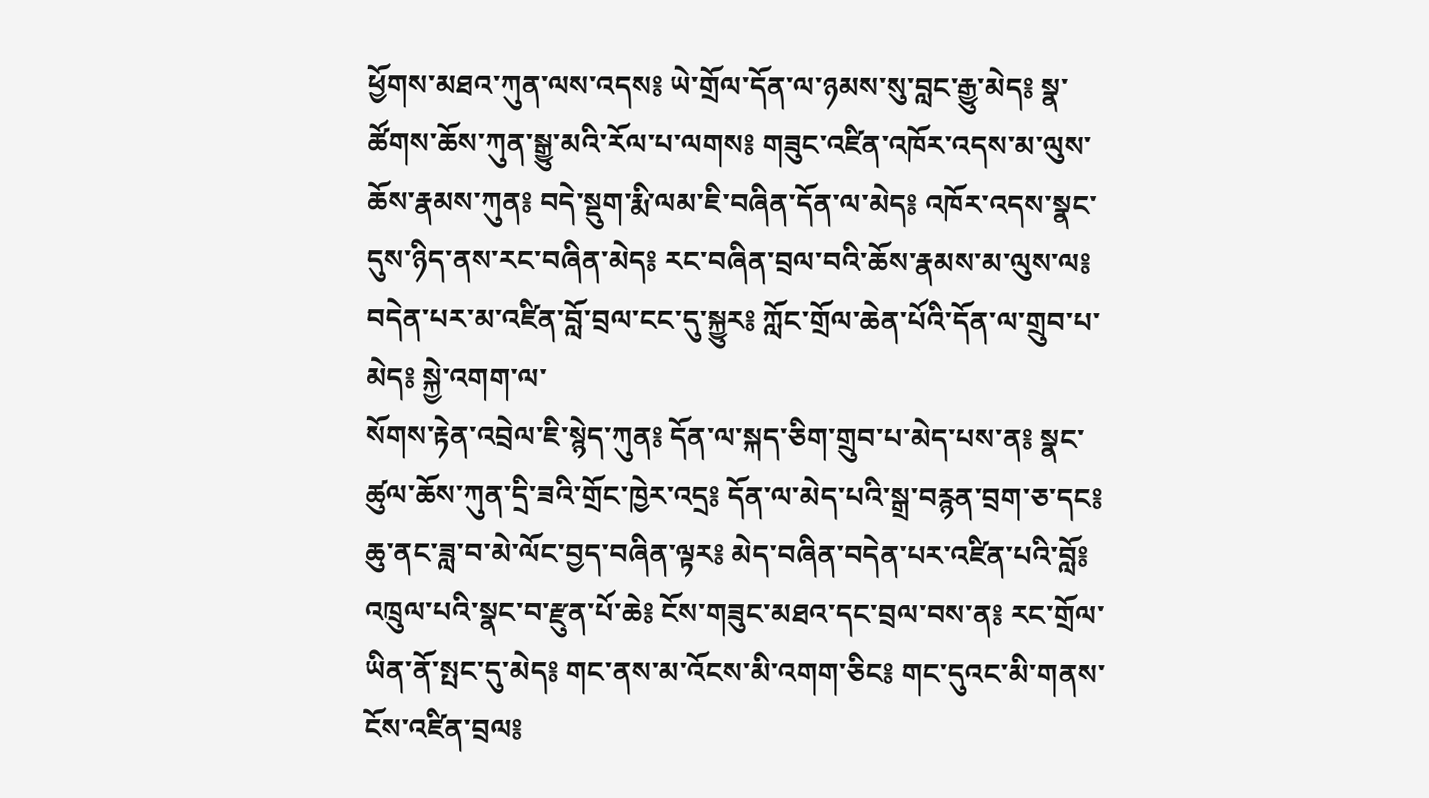ཕྱོགས་མཐའ་ཀུན་ལས་འདས༔ ཡེ་གྲོལ་དོན་ལ་ཉམས་སུ་བླང་རྒྱུ་མེད༔ སྣ་ཚོགས་ཆོས་ཀུན་སྒྱུ་མའི་རོལ་པ་ལགས༔ གཟུང་འཛིན་འཁོར་འདས་མ་ལུས་ཆོས་རྣམས་ཀུན༔ བདེ་སྡུག་རྨི་ལམ་ཇི་བཞིན་དོན་ལ་མེད༔ འཁོར་འདས་སྣང་དུས་ཉིད་ནས་རང་བཞིན་མེད༔ རང་བཞིན་བྲལ་བའི་ཆོས་རྣམས་མ་ལུས་ལ༔ བདེན་པར་མ་འཛིན་བློ་བྲལ་ངང་དུ་སྐྱུར༔ ཀློང་གྲོལ་ཆེན་པོའི་དོན་ལ་གྲུབ་པ་མེད༔ སྐྱེ་འགག་ལ་
སོགས་རྟེན་འབྲེལ་ཇི་སྙེད་ཀུན༔ དོན་ལ་སྐད་ཅིག་གྲུབ་པ་མེད་པས་ན༔ སྣང་ཚུལ་ཆོས་ཀུན་དྲི་ཟའི་གྲོང་ཁྱེར་འདྲ༔ དོན་ལ་མེད་པའི་སྒྲ་བརྙན་བྲག་ཅ་དང༔ ཆུ་ནང་ཟླ་བ་མེ་ལོང་བྱད་བཞིན་ལྟར༔ མེད་བཞིན་བདེན་པར་འཛིན་པའི་བློ༔ འཁྲུལ་པའི་སྣང་བ་རྫུན་པོ་ཆེ༔ ངོས་གཟུང་མཐའ་དང་བྲལ་བས་ན༔ རང་གྲོལ་ཡིན་ནོ་སྤང་དུ་མེད༔ གང་ནས་མ་འོངས་མི་འགག་ཅིང༔ གང་དུའང་མི་གནས་ངོས་འཛིན་བྲལ༔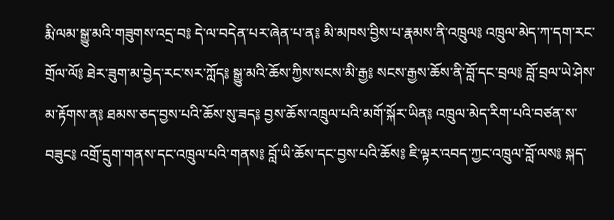རྨི་ལམ་སྒྱུ་མའི་གཟུགས་འདྲ་བ༔ དེ་ལ་བདེན་པར་ཞེན་པ་ན༔ མི་མཁས་བྱིས་པ་རྣམས་ནི་འཁྲུལ༔ འཁྲུལ་མེད་ཀ་དག་རང་གྲོལ་ལོ༔ ཐེར་ཟུག་མ་བྱེད་རང་སར་ཀློད༔ སྒྱུ་མའི་ཆོས་ཀྱིས་སངས་མི་རྒྱ༔ སངས་རྒྱས་ཆོས་ནི་བློ་དང་བྲལ༔ བློ་བྲལ་ཡེ་ཤེས་མ་རྟོགས་ན༔ ཐམས་ཅད་བྱས་པའི་ཆོས་སུ་ཟད༔ བྱས་ཆོས་འཁྲུལ་པའི་མགོ་སྐོར་ཡིན༔ འཁྲུལ་མེད་རིག་པའི་བཙན་ས་བཟུང༔ འགྲོ་དྲུག་གནས་དང་འཁྲུལ་པའི་གནས༔ བློ་ཡི་ཆོས་དང་བྱས་པའི་ཆོས༔ ཇི་ལྟར་འབད་ཀྱང་འཁྲུལ་བློ་ལས༔ སྐད་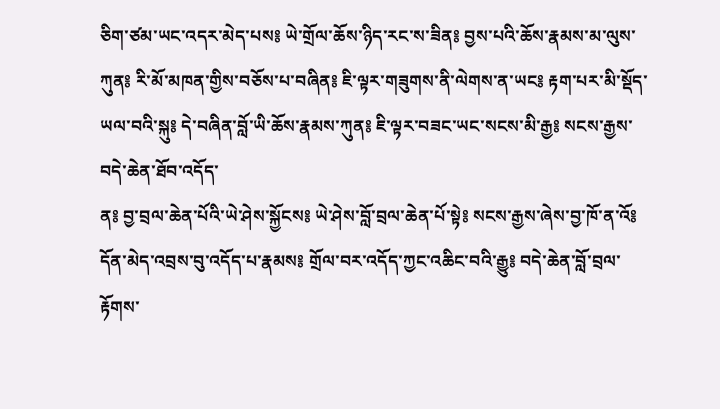ཅིག་ཙམ་ཡང་འདར་མེད་པས༔ ཡེ་གྲོལ་ཆོས་ཉིད་རང་ས་ཟིན༔ བྱས་པའི་ཆོས་རྣམས་མ་ལུས་ཀུན༔ རི་མོ་མཁན་གྱིས་བཅོས་པ་བཞིན༔ ཇི་ལྟར་གཟུགས་ནི་ལེགས་ན་ཡང༔ རྟག་པར་མི་སྡོད་ཡལ་བའི་སྐུ༔ དེ་བཞིན་བློ་ཡི་ཆོས་རྣམས་ཀུན༔ ཇི་ལྟར་བཟང་ཡང་སངས་མི་རྒྱ༔ སངས་རྒྱས་བདེ་ཆེན་ཐོབ་འདོད་
ན༔ བྱ་བྲལ་ཆེན་པོའི་ཡེ་ཤེས་སྐྱོངས༔ ཡེ་ཤེས་བློ་བྲལ་ཆེན་པོ་སྟེ༔ སངས་རྒྱས་ཞེས་བྱ་ཁོ་ན་འོ༔ དོན་མེད་འབྲས་བུ་འདོད་པ་རྣམས༔ གྲོལ་བར་འདོད་ཀྱང་འཆིང་བའི་རྒྱུ༔ བདེ་ཆེན་བློ་བྲལ་རྟོགས་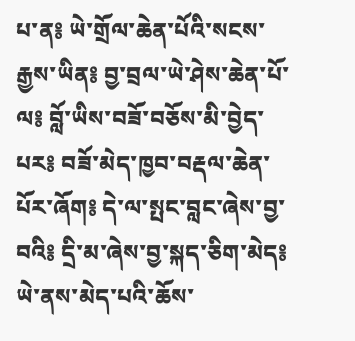པ་ན༔ ཡེ་གྲོལ་ཆེན་པོའི་སངས་རྒྱས་ཡིན༔ བྱ་བྲལ་ཡེ་ཤེས་ཆེན་པོ་ལ༔ བློ་ཡིས་བཟོ་བཅོས་མི་བྱེད་པར༔ བཟོ་མེད་ཁྱབ་བརྡལ་ཆེན་པོར་ཞོག༔ དེ་ལ་སྤང་བླང་ཞེས་བྱ་བའི༔ དྲི་མ་ཞེས་བྱ་སྐད་ཅིག་མེད༔ ཡེ་ནས་མེད་པའི་ཆོས་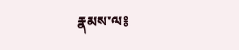རྣམས་ལ༔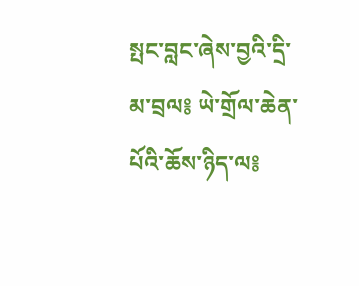སྤང་བླང་ཞེས་བྱའི་དྲི་མ་བྲལ༔ ཡེ་གྲོལ་ཆེན་པོའི་ཆོས་ཉིད་ལ༔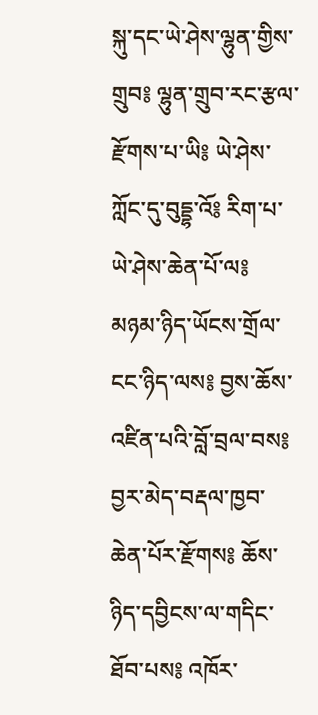སྐུ་དང་ཡེ་ཤེས་ལྷུན་གྱིས་གྲུབ༔ ལྷུན་གྲུབ་རང་རྩལ་རྫོགས་པ་ཡི༔ ཡེ་ཤེས་ཀློང་དུ་བུདྡྷ་འོ༔ རིག་པ་ཡེ་ཤེས་ཆེན་པོ་ལ༔ མཉམ་ཉིད་ཡོངས་གྲོལ་ངང་ཉིད་ལས༔ བྱས་ཆོས་འཛིན་པའི་བློ་བྲལ་བས༔ བྱར་མེད་བརྡལ་ཁྱབ་ཆེན་པོར་རྫོགས༔ ཆོས་ཉིད་དབྱིངས་ལ་གདིང་ཐོབ་པས༔ འཁོར་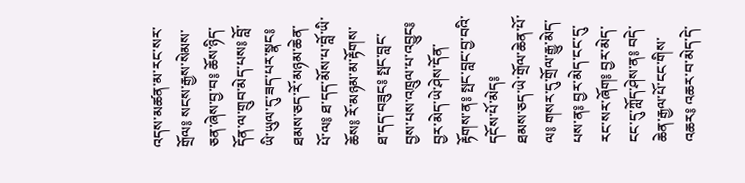འདས་མཚན་མ་རང་སར་གྲོལ༔ སངས་རྒྱས་སེམས་ཅན་ཞེས་བྱ་བ༔ ཆོས་ཉིད་དོན་ལ་གྲུབ་མེད་པས༔ བློ་ཡི་ཡུལ་དུ་ཟད་པར་སྣང༔ ཐམས་ཅད་རོ་མཉམ་ཆེན་པོ་ལ༔ ཐ་དད་མོས་པ་བློ་ཡི་ཆོས༔ རོ་མཉམ་མ་རྟོགས་ཐ་དད་བཟུང༔ སྤང་བླང་བྱས་པས་འཁྲུལ་པ་འབྱུང༔ བྱར་མེད་ཡེ་ཤེས་དོན་རྟོགས་ན༔ སྤང་བླང་བྱ་བའི་དངོས་པོ་མེད༔
ཐམས་ཅད་ཡེ་གྲོལ་ཆེན་པོ་ལ༔ གསར་དུ་གྲོལ་རྒྱུ་མེད་པས་ན༔ བྱར་མེད་ངང་དུ་རང་སར་ཞོག༔ བྱར་མེད་ངང་དུ་ཀློད་ཤེས་ན༔ བདེ་ཆེན་རྒྱལ་པོ་ངང་གིས་འཆར༔ འཆར་བ་མེད་དེ་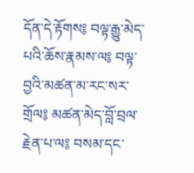དོན་དེ་རྟོགས༔ བལྟ་རྒྱུ་མེད་པའི་ཆོས་རྣམས་ལ༔ བལྟ་བྱའི་མཚན་མ་རང་སར་གྲོལ༔ མཚན་མེད་བློ་བྲལ་རྗེན་པ་ལ༔ བསམ་དང་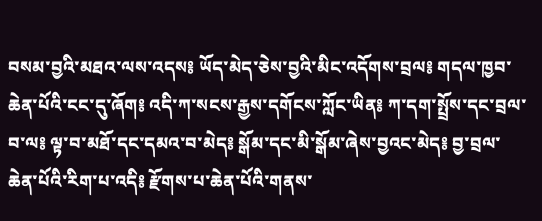བསམ་བྱའི་མཐའ་ལས་འདས༔ ཡོད་མེད་ཅེས་བྱའི་མིང་འདོགས་བྲལ༔ གདལ་ཁྱབ་ཆེན་པོའི་ངང་དུ་ཞོག༔ འདི་ཀ་སངས་རྒྱས་དགོངས་ཀློང་ཡིན༔ ཀ་དག་སྤྲོས་དང་བྲལ་བ་ལ༔ ལྟ་བ་མཐོ་དང་དམའ་བ་མེད༔ སྒོམ་དང་མི་སྒོམ་ཞེས་བྱའང་མེད༔ བྱ་བྲལ་ཆེན་པོའི་རིག་པ་འདི༔ རྫོགས་པ་ཆེན་པོའི་གནས་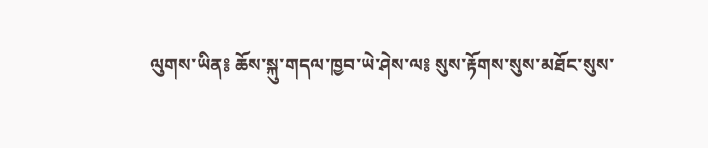ལུགས་ཡིན༔ ཆོས་སྐུ་གདལ་ཁྱབ་ཡེ་ཤེས་ལ༔ སུས་རྟོགས་སུས་མཐོང་སུས་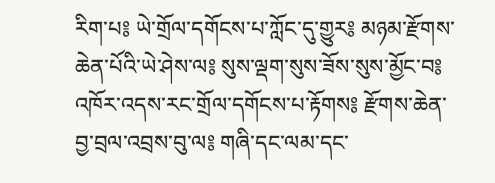རིག་པ༔ ཡེ་གྲོལ་དགོངས་པ་ཀློང་དུ་གྱུར༔ མཉམ་རྫོགས་ཆེན་པོའི་ཡེ་ཤེས་ལ༔ སུས་ལྡག་སུས་ཟོས་སུས་མྱོང་བ༔ འཁོར་འདས་རང་གྲོལ་དགོངས་པ་རྟོགས༔ རྫོགས་ཆེན་བྱ་བྲལ་འབྲས་བུ་ལ༔ གཞི་དང་ལམ་དང་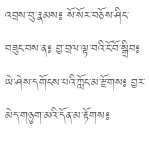འབྲས་བུ་རྣམས༔ སོ་སོར་བཅོས་ཤིང་བཟུང་བས་ན༔ བྱ་བྲལ་ལྟ་བའི་ངོ་བོ་སྒྲིབ༔ ཡེ་ཤེས་དགོངས་པའི་ཀློང་མ་རྫོགས༔ བྱར་མེད་གཉུག་མའི་དོན་མ་རྟོགས༔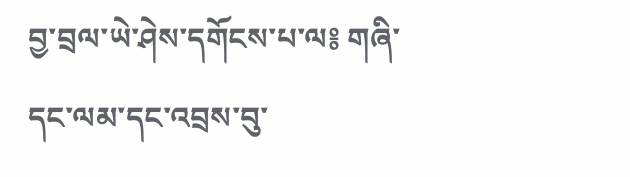བྱ་བྲལ་ཡེ་ཤེས་དགོངས་པ་ལ༔ གཞི་དང་ལམ་དང་འབྲས་བུ་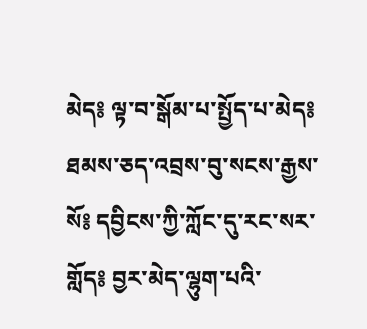མེད༔ ལྟ་བ་སྒོམ་པ་སྤྱོད་པ་མེད༔
ཐམས་ཅད་འབྲས་བུ་སངས་རྒྱས་སོ༔ དབྱིངས་ཀྱི་ཀློང་དུ་རང་སར་གློད༔ བྱར་མེད་ལྷུག་པའི་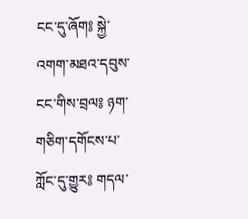ངང་དུ་ཞོག༔ སྐྱེ་འགག་མཐའ་དབུས་ངང་གིས་བྲལ༔ ཉག་གཅིག་དགོངས་པ་ཀློང་དུ་གྱུར༔ གདལ་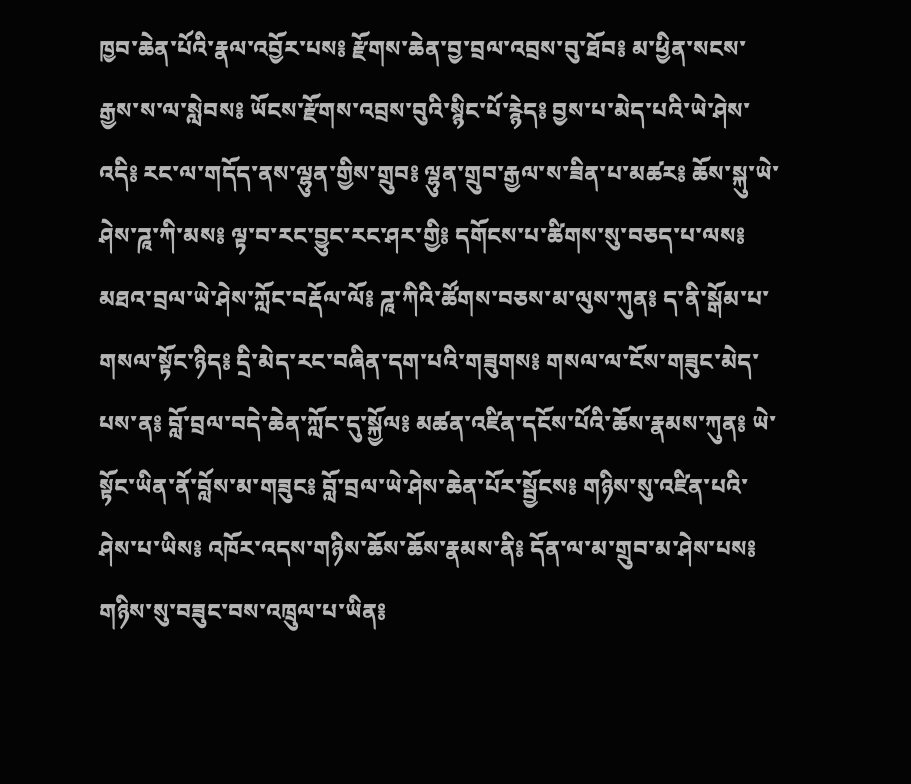ཁྱབ་ཆེན་པོའི་རྣལ་འབྱོར་པས༔ རྫོགས་ཆེན་བྱ་བྲལ་འབྲས་བུ་ཐོབ༔ མ་ཕྱིན་སངས་རྒྱས་ས་ལ་སླེབས༔ ཡོངས་རྫོགས་འབྲས་བུའི་སྙིང་པོ་རྙེད༔ བྱས་པ་མེད་པའི་ཡེ་ཤེས་འདི༔ རང་ལ་གདོད་ནས་ལྷུན་གྱིས་གྲུབ༔ ལྷུན་གྲུབ་རྒྱལ་ས་ཟིན་པ་མཚར༔ ཆོས་སྐུ་ཡེ་ཤེས་ཌཱ་ཀི་མས༔ ལྟ་བ་རང་བྱུང་རང་ཤར་གྱི༔ དགོངས་པ་ཚིགས་སུ་བཅད་པ་ལས༔ མཐའ་བྲལ་ཡེ་ཤེས་ཀློང་བརྡོལ་ལོ༔ ཌཱ་ཀིའི་ཚོགས་བཅས་མ་ལུས་ཀུན༔ ད་ནི་སྒོམ་པ་གསལ་སྟོང་ཉིད༔ དྲི་མེད་རང་བཞིན་དག་པའི་གཟུགས༔ གསལ་ལ་ངོས་གཟུང་མེད་པས་ན༔ བློ་བྲལ་བདེ་ཆེན་ཀློང་དུ་སྐྱོལ༔ མཚན་འཛིན་དངོས་པོའི་ཆོས་རྣམས་ཀུན༔ ཡེ་སྟོང་ཡིན་ནོ་བློས་མ་གཟུང༔ བློ་བྲལ་ཡེ་ཤེས་ཆེན་པོར་སྦྱོངས༔ གཉིས་སུ་འཛིན་པའི་ཤེས་པ་ཡིས༔ འཁོར་འདས་གཉིས་ཆོས་ཆོས་རྣམས་ནི༔ དོན་ལ་མ་གྲུབ་མ་ཤེས་པས༔ གཉིས་སུ་བཟུང་བས་འཁྲུལ་པ་ཡིན༔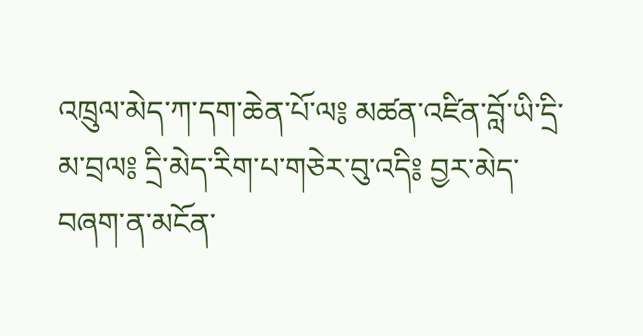འཁྲུལ་མེད་ཀ་དག་ཆེན་པོ་ལ༔ མཚན་འཛིན་བློ་ཡི་དྲི་མ་བྲལ༔ དྲི་མེད་རིག་པ་གཅེར་བུ་འདི༔ བྱར་མེད་བཞག་ན་མངོན་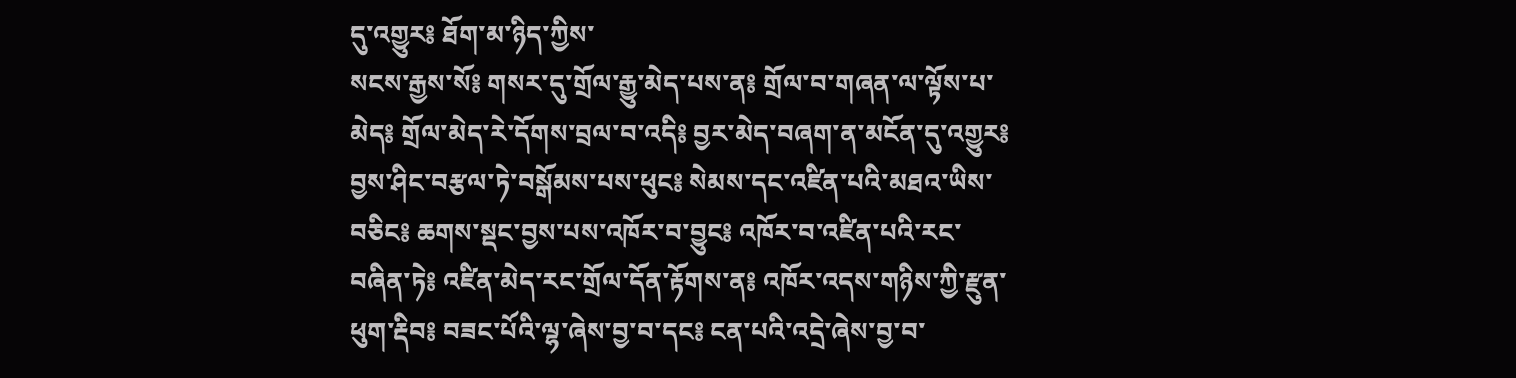དུ་འགྱུར༔ ཐོག་མ་ཉིད་ཀྱིས་
སངས་རྒྱས་སོ༔ གསར་དུ་གྲོལ་རྒྱུ་མེད་པས་ན༔ གྲོལ་བ་གཞན་ལ་ལྟོས་པ་མེད༔ གྲོལ་མེད་རེ་དོགས་བྲལ་བ་འདི༔ བྱར་མེད་བཞག་ན་མངོན་དུ་འགྱུར༔ བྱས་ཤིང་བརྩལ་ཏེ་བསྒོམས་པས་ཕུང༔ སེམས་དང་འཛིན་པའི་མཐའ་ཡིས་བཅིང༔ ཆགས་སྡང་བྱས་པས་འཁོར་བ་བྱུང༔ འཁོར་བ་འཛིན་པའི་རང་བཞིན་ཏེ༔ འཛིན་མེད་རང་གྲོལ་དོན་རྟོགས་ན༔ འཁོར་འདས་གཉིས་ཀྱི་རྫུན་ཕུག་རྡིབ༔ བཟང་པོའི་ལྷ་ཞེས་བྱ་བ་དང༔ ངན་པའི་འདྲེ་ཞེས་བྱ་བ་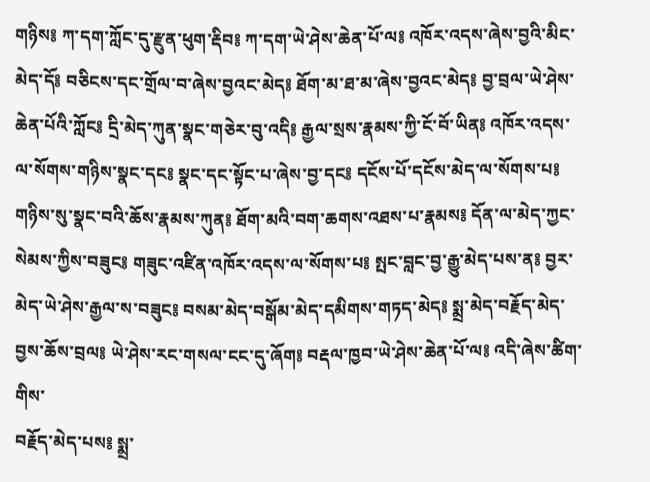གཉིས༔ ཀ་དག་ཀློང་དུ་རྫུན་ཕུག་རྡིབ༔ ཀ་དག་ཡེ་ཤེས་ཆེན་པོ་ལ༔ འཁོར་འདས་ཞེས་བྱའི་མིང་མེད་དོ༔ བཅིངས་དང་གྲོལ་བ་ཞེས་བྱའང་མེད༔ ཐོག་མ་ཐ་མ་ཞེས་བྱའང་མེད༔ བྱ་བྲལ་ཡེ་ཤེས་ཆེན་པོའི་ཀློང༔ དྲི་མེད་ཀུན་སྣང་གཅེར་བུ་འདི༔ རྒྱལ་སྲས་རྣམས་ཀྱི་ངོ་བོ་ཡིན༔ འཁོར་འདས་ལ་སོགས་གཉིས་སྣང་དང༔ སྣང་དང་སྟོང་པ་ཞེས་བྱ་དང༔ དངོས་པོ་དངོས་མེད་ལ་སོགས་པ༔ གཉིས་སུ་སྣང་བའི་ཆོས་རྣམས་ཀུན༔ ཐོག་མའི་བག་ཆགས་འཐས་པ་རྣམས༔ དོན་ལ་མེད་ཀྱང་སེམས་ཀྱིས་བཟུང༔ གཟུང་འཛིན་འཁོར་འདས་ལ་སོགས་པ༔ སྤང་བླང་བྱ་རྒྱུ་མེད་པས་ན༔ བྱར་མེད་ཡེ་ཤེས་རྒྱལ་ས་བཟུང༔ བསམ་མེད་བསྒོམ་མེད་དམིགས་གཏད་མེད༔ སྨྲ་མེད་བརྗོད་མེད་བྱས་ཆོས་བྲལ༔ ཡེ་ཤེས་རང་གསལ་ངང་དུ་ཞོག༔ བརྡལ་ཁྱབ་ཡེ་ཤེས་ཆེན་པོ་ལ༔ འདི་ཞེས་ཚིག་གིས་
བརྗོད་མེད་པས༔ སྨྲ་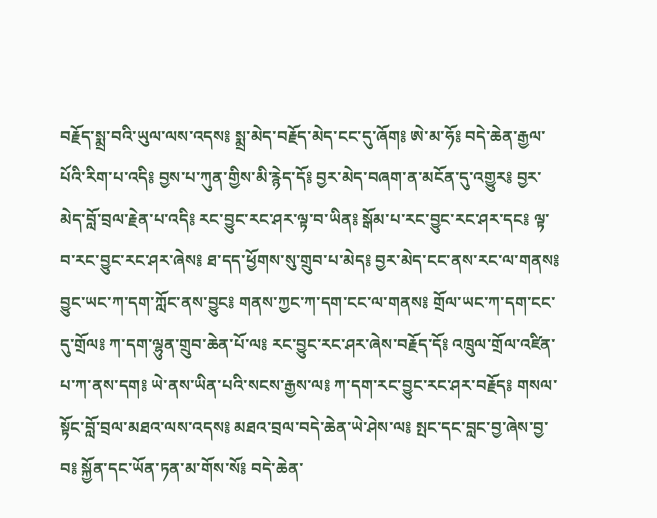བརྗོད་སྨྲ་བའི་ཡུལ་ལས་འདས༔ སྨྲ་མེད་བརྗོད་མེད་ངང་དུ་ཞོག༔ ཨེ་མ་ཧོ༔ བདེ་ཆེན་རྒྱལ་པོའི་རིག་པ་འདི༔ བྱས་པ་ཀུན་གྱིས་མི་རྙེད་དོ༔ བྱར་མེད་བཞག་ན་མངོན་དུ་འགྱུར༔ བྱར་མེད་བློ་བྲལ་རྗེན་པ་འདི༔ རང་བྱུང་རང་ཤར་ལྟ་བ་ཡིན༔ སྒོམ་པ་རང་བྱུང་རང་ཤར་དང༔ ལྟ་བ་རང་བྱུང་རང་ཤར་ཞེས༔ ཐ་དད་ཕྱོགས་སུ་གྲུབ་པ་མེད༔ བྱར་མེད་ངང་ནས་རང་ལ་གནས༔ བྱུང་ཡང་ཀ་དག་ཀློང་ནས་བྱུང༔ གནས་ཀྱང་ཀ་དག་ངང་ལ་གནས༔ གྲོལ་ཡང་ཀ་དག་ངང་དུ་གྲོལ༔ ཀ་དག་ལྷུན་གྲུབ་ཆེན་པོ་ལ༔ རང་བྱུང་རང་ཤར་ཞེས་བརྗོད་དོ༔ འཁྲུལ་གྲོལ་འཛིན་པ་ཀ་ནས་དག༔ ཡེ་ནས་ཡིན་པའི་སངས་རྒྱས་ལ༔ ཀ་དག་རང་བྱུང་རང་ཤར་བརྗོད༔ གསལ་སྟོང་བློ་བྲལ་མཐའ་ལས་འདས༔ མཐའ་བྲལ་བདེ་ཆེན་ཡེ་ཤེས་ལ༔ སྤང་དང་བླང་བྱ་ཞེས་བྱ་བ༔ སྐྱོན་དང་ཡོན་ཏན་མ་གོས་སོ༔ བདེ་ཆེན་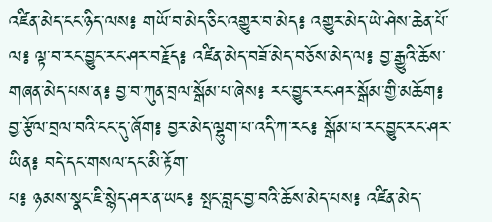འཛིན་མེད་ངང་ཉིད་ལས༔ གཡོ་བ་མེད་ཅིང་འགྱུར་བ་མེད༔ འགྱུར་མེད་ཡེ་ཤེས་ཆེན་པོ་ལ༔ ལྟ་བ་རང་བྱུང་རང་ཤར་བརྗོད༔ འཛིན་མེད་བཟོ་མེད་བཅོས་མེད་ལ༔ བྱ་རྒྱུའི་ཆོས་གཞན་མེད་པས་ན༔ བྱ་བ་ཀུན་བྲལ་སྒོམ་པ་ཞེས༔ རང་བྱུང་རང་ཤར་སྒོམ་གྱི་མཆོག༔ བྱ་རྩོལ་བྲལ་བའི་ངང་དུ་ཞོག༔ བྱར་མེད་ལྷུག་པ་འདི་ཀ་རང༔ སྒོམ་པ་རང་བྱུང་རང་ཤར་ཡིན༔ བདེ་དང་གསལ་དང་མི་རྟོག་
པ༔ ཉམས་སྣང་ཇི་སྙེད་ཤར་ན་ཡང༔ སྤང་བླང་བྱ་བའི་ཆོས་མེད་པས༔ འཛིན་མེད་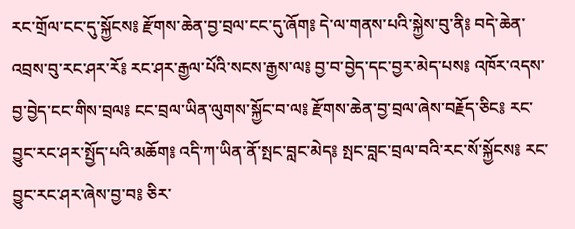རང་གྲོལ་ངང་དུ་སྐྱོངས༔ རྫོགས་ཆེན་བྱ་བྲལ་ངང་དུ་ཞོག༔ དེ་ལ་གནས་པའི་སྐྱེས་བུ་ནི༔ བདེ་ཆེན་འབྲས་བུ་རང་ཤར་རོ༔ རང་ཤར་རྒྱལ་པོའི་སངས་རྒྱས་ལ༔ བྱ་བ་བྱེད་དང་བྱར་མེད་པས༔ འཁོར་འདས་བྱ་བྱེད་ངང་གིས་བྲལ༔ ངང་བྲལ་ཡིན་ལུགས་སྐྱོང་བ་ལ༔ རྫོགས་ཆེན་བྱ་བྲལ་ཞེས་བརྗོད་ཅིང༔ རང་བྱུང་རང་ཤར་སྤྱོད་པའི་མཆོག༔ འདི་ཀ་ཡིན་ནོ་སྤང་བླང་མེད༔ སྤང་བླང་བྲལ་བའི་རང་སོ་སྐྱོངས༔ རང་བྱུང་རང་ཤར་ཞེས་བྱ་བ༔ ཅིར་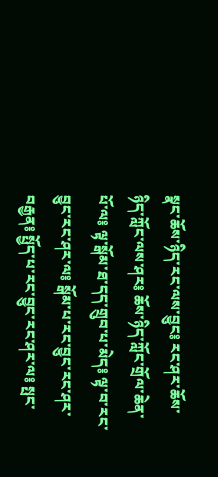སྣང་ཆོས་ཉིད་རང་ལས་བྱུང༔ རང་ཤར་ཆོས་ཉིད་ཀློང་ལས་ཤར༔ ཆོས་ཉིད་ཀློང་གྲོལ་ཆེན་པོ་ལ༔ ལྟ་སྒོམ་ཐ་དད་གྲུབ་པ་མེད༔ ལྟ་བ་རང་བྱུང་རང་ཤར་ལ༔ སྒོམ་པ་རང་བྱུང་རང་ཤར་བརྒྱན༔ སྤྱོད་པ་རང་བྱུང་རང་ཤར་ལ༔ སྤང་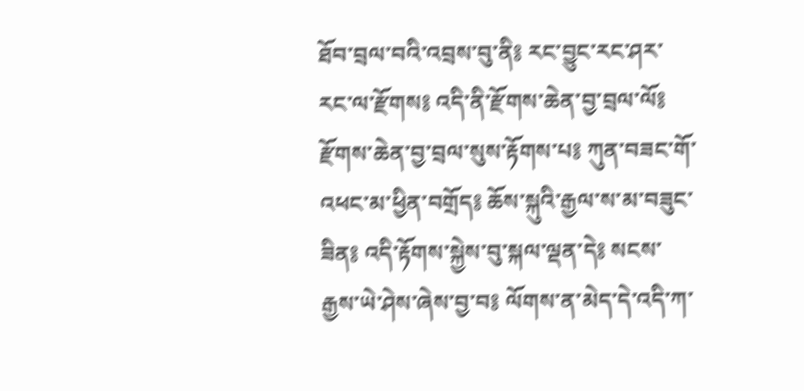ཐོབ་བྲལ་བའི་འབྲས་བུ་ནི༔ རང་བྱུང་རང་ཤར་རང་ལ་རྫོགས༔ འདི་ནི་རྫོགས་ཆེན་བྱ་བྲལ་ལོ༔ རྫོགས་ཆེན་བྱ་བྲལ་སུས་རྟོགས་པ༔ ཀུན་བཟང་གོ་འཕང་མ་ཕྱིན་བགྲོད༔ ཆོས་སྐུའི་རྒྱལ་ས་མ་བཟུང་ཟིན༔ འདི་རྟོགས་སྐྱེས་བུ་སྐལ་ལྡན་དེ༔ སངས་རྒྱས་ཡེ་ཤེས་ཞེས་བྱ་བ༔ ལོགས་ན་མེད་དེ་འདི་ཀ་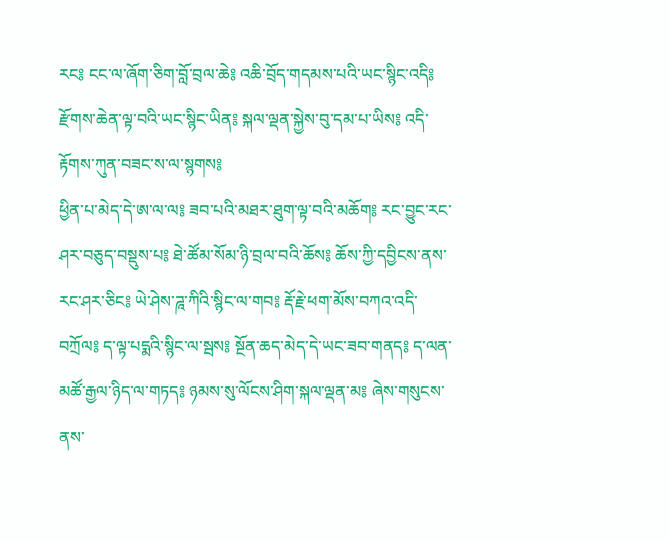རང༔ ངང་ལ་ཞོག་ཅིག་བློ་བྲལ་ཆེ༔ འཆི་བྲོད་གདམས་པའི་ཡང་སྙིང་འདི༔ རྫོགས་ཆེན་ལྟ་བའི་ཡང་སྙིང་ཡིན༔ སྐལ་ལྡན་སྐྱེས་བུ་དམ་པ་ཡིས༔ འདི་རྟོགས་ཀུན་བཟང་ས་ལ་སྙགས༔
ཕྱིན་པ་མེད་དེ་ཨ་ལ་ལ༔ ཟབ་པའི་མཐར་ཐུག་ལྟ་བའི་མཆོག༔ རང་བྱུང་རང་ཤར་བཅུད་བསྡུས་པ༔ ཐེ་ཚོམ་སོམ་ཉི་བྲལ་བའི་ཆོས༔ ཆོས་ཀྱི་དབྱིངས་ནས་རང་ཤར་ཅིང༔ ཡེ་ཤེས་ཌཱ་ཀིའི་སྙིང་ལ་གབ༔ རྡོ་རྗེ་ཕག་མོས་བཀའ་འདི་བཀྲོལ༔ ད་ལྟ་པདྨའི་སྙིང་ལ་སྦས༔ སྔོན་ཆད་མེད་དེ་ཡང་ཟབ་གནད༔ ད་ལན་མཚོ་རྒྱལ་ཉིད་ལ་གཏད༔ ཉམས་སུ་ལོངས་ཤིག་སྐལ་ལྡན་མ༔ ཞེས་གསུངས་ནས་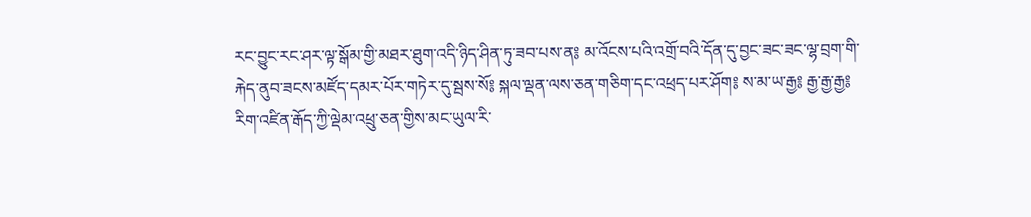རང་བྱུང་རང་ཤར་ལྟ་སྒོམ་གྱི་མཐར་ཐུག་འདི་ཉིད་ཤིན་ཏུ་ཟབ་པས་ན༔ མ་འོངས་པའི་འགྲོ་བའི་དོན་དུ་བྱང་ཟང་ཟང་ལྷ་བྲག་གི་རྐེད་ནུབ་ཟངས་མཛོད་དམར་པོར་གཏེར་དུ་སྦས་སོ༔ སྐལ་ལྡན་ལས་ཅན་གཅིག་དང་འཕྲད་པར་ཤོག༔ ས་མ་ཡ་རྒྱ༔ རྒྱ་རྒྱ་རྒྱ༔ རིག་འཛིན་རྒོད་ཀྱི་ལྡེམ་འཕྲུ་ཅན་གྱིས་མང་ཡུལ་རི་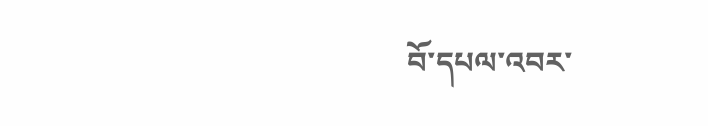བོ་དཔལ་འབར་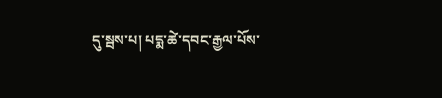དུ་སྦས་པ། པདྨ་ཚེ་དབང་རྒྱལ་པོས་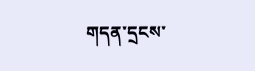གདན་དྲངས་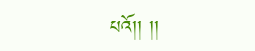པའོ།། །།